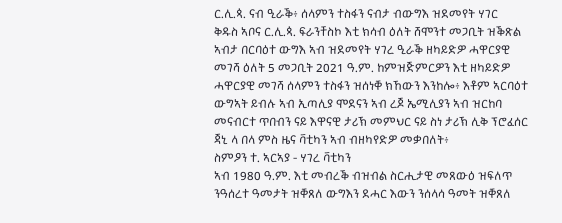ር.ሊ.ጳ. ናብ ዒራቕ፥ ሰላምን ተስፋን ናብታ ብውግእ ዝደመየት ሃገር
ቅዱስ ኣቦና ር.ሊ.ጳ. ፍራንቸስኮ እቲ ክሳብ ዕለት ሸሞንተ መጋቢት ዝቕጽል ኣብታ በርባዕተ ውግእ ኣብ ዝደመየት ሃገረ ዒራቕ ዘካይድዎ ሓዋርያዊ መገሻ ዕለት 5 መጋቢት 2021 ዓ.ም. ከምዝጅምርዎን እቲ ዘካይድዎ ሓዋርያዊ መገሻ ሰላምን ተስፋን ዝሰነቐ ክኸውን እንከሎ፥ እቶም ኣርባዕተ ውግኣት ይብሉ ኣብ ኢጣሊያ ሞደናን ኣብ ረጆ ኤሚሊያን ኣብ ዝርከባ መናብርተ ጥበብን ናይ እዋናዊ ታሪኽ መምህር ናይ ስነ ታሪኽ ሊቅ ፕሮፈሰር ጃኒ ላ በላ ምስ ዜና ቫቲካን ኣብ ብዘካየድዎ መቃበለት፥
ስምዖን ተ. ኣርኣያ - ሃገረ ቫቲካን
ኣብ 1980 ዓ.ም. እቲ መብረቕ ብዝብል ስርሒታዊ መጸውዕ ዝፍለጥ ንዓሰረተ ዓመታት ዝቐጸለ ውግእን ደሓር እውን ንሰላሳ ዓመት ዝቐጸለ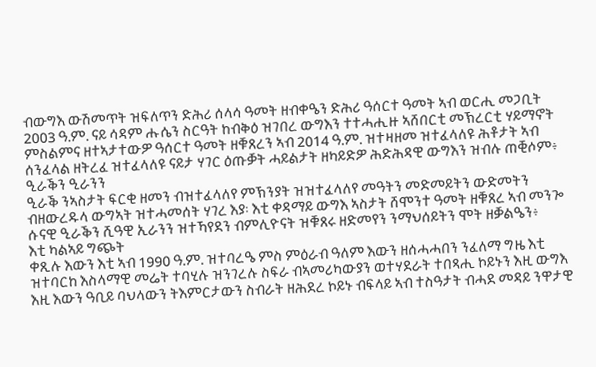ብውግእ ውሽመጥት ዝፍለጥን ድሕሪ ሰላሳ ዓመት ዘብቀዔን ድሕሪ ዓሰርተ ዓመት ኣብ ወርሒ መጋቢት 2003 ዓ.ም. ናይ ሳዳም ሑሴን ስርዓት ከብቅዕ ዝገበረ ውግእን ተተሓሒዙ ኣሸበርቲ መኽረርቲ ሃይማኖት ምስልምና ዘተኣታተውዎ ዓሰርተ ዓመት ዘቑጸረን ኣብ 2014 ዓ.ም. ዝተዛዘመ ዝተፈላለዩ ሕቶታት ኣብ ሰንፈላል ዘትረፈ ዝተፈላለዩ ናይታ ሃገር ዕጡቓት ሓይልታት ዘካይድዎ ሕድሕዳዊ ውግእን ዝብሉ ጠቒሶም፥
ዒራቕን ዒራንን
ዒራቕ ንኣስታት ፍርቂ ዘመን ብዝተፈላለየ ምኽንያት ዝዝተፈላለየ መዓትን መድመይትን ውድመትን ብዘውረዱላ ውግኣት ዝተሓመሰት ሃገረ እያ፡ እቲ ቀዳማይ ውግእ ኣስታት ሸሞንተ ዓመት ዘቑጸረ ኣብ መንጐ ሱናዊ ዒራቕን ሺዓዊ ኢራንን ዝተኻየደን ብምሊዮናት ዝቑጸሩ ዘድመየን ንማህሰይትን ሞት ዘቓልዔን፥
እቲ ካልኣይ ግጭት
ቀጺሉ እውን እቲ ኣብ 1990 ዓ.ም. ዝተባረዔ ምስ ምዕራብ ዓለም እውን ዘሰሓሓበን ንፈለማ ግዜ እቲ ዝተባርከ እስላማዊ መሬት ተባሂሉ ዝንገረሉ ስፍራ ብኣመሪካውያን ወተሃደራት ተበጻሒ ኮይኑን እዚ ውግእ እዚ እውን ዓቢይ ባህላውን ትእምርታውን ስብራት ዘሕደረ ኮይኑ ብፍላይ ኣብ ተስዓታት ብሓደ መዳይ ንዋታዊ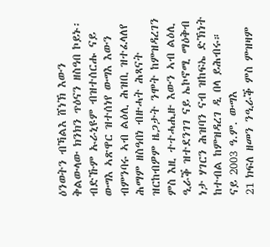ዕንወትን ብኻልእ ሸነኽ እውን ቅልውላው ክንክን ጥዕናን ዘስዓበ ኮይኑ፡ ብድኹም ኡራኒዩም ብዝተሰርሑ ናይ ውግእ ኣጽዋር ዝተሰነየ ውግእ እውን ብምንባሩ ኣብ ልዕሊ ሕዝቢ ዝተፈላለየ ሕማም ዘስዓበነ ብዙሓት ሕጻናት ዝርከብዎም ዜጋታት ንሞት ከምዝዳረገን ምስ እዚ ተተሓሒዙ እውን ኣብ ልዕሊ ዒራቕ ዝተደንገገ ናይ ኤኮኖሚ ማዕቅብ ነታ ሃገርን ሕዝባን ናብ ዝከፍኤ ድኽነት ከተብል ከምዝዳረገ ዲ በላ ይሕብሩ።
ናይ 2003 ዓ.ም. ውግእ
21 ክፍለ ዘመን ንዒራቕ ምስ ምዝዛም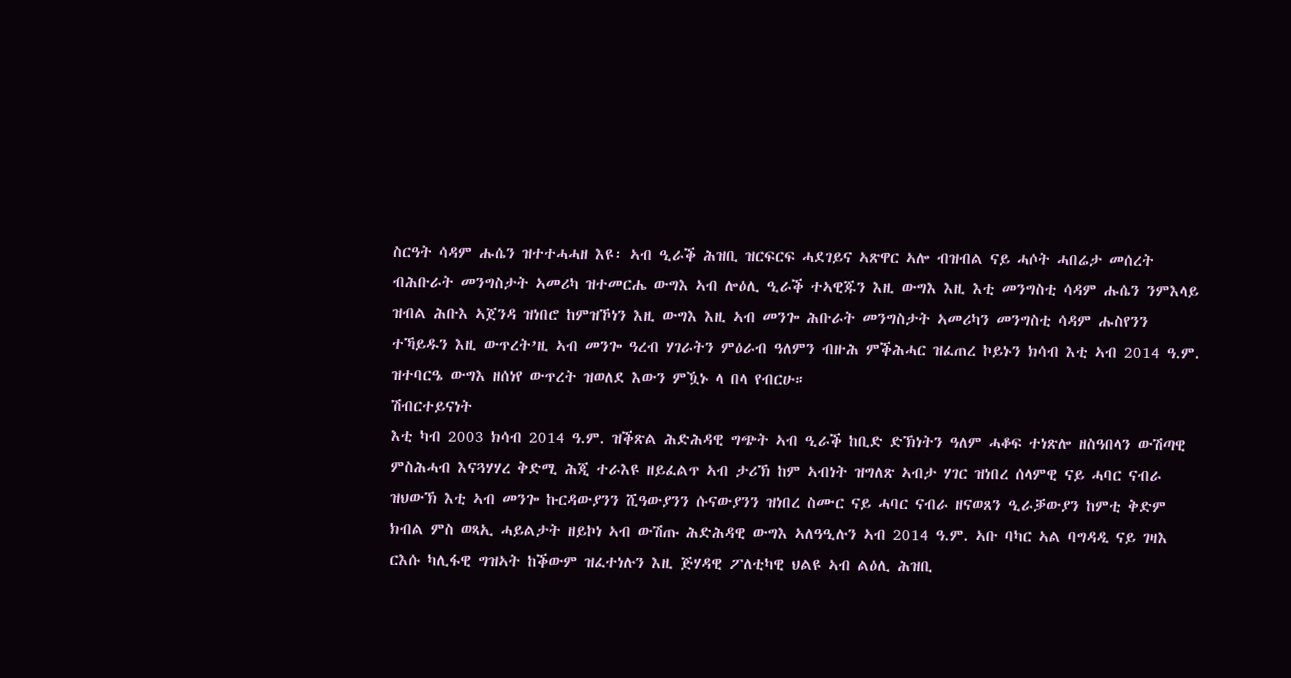ስርዓት ሳዳም ሑሴን ዝተተሓሓዘ እዩ፡ ኣብ ዒራቕ ሕዝቢ ዝርፍርፍ ሓደገይና ኣጽዋር ኣሎ ብዝብል ናይ ሓሶት ሓበሬታ መሰረት ብሕቡራት መንግስታት ኣመሪካ ዝተመርሔ ውግእ ኣብ ሎዕሊ ዒራቕ ተኣዊጁን እዚ ውግእ እዚ እቲ መንግስቲ ሳዳም ሑሴን ንምእላይ ዝብል ሕቡእ ኣጀንዳ ዝነበሮ ከምዝኾነን እዚ ውግእ እዚ ኣብ መንጐ ሕቡራት መንግስታት ኣመሪካን መንግስቲ ሳዳም ሑስየንን ተኻይዱን እዚ ውጥረት’ዚ ኣብ መንጐ ዓረብ ሃገራትን ምዕራብ ዓለምን ብዙሕ ምቕሕሓር ዝፈጠረ ኮይኑን ክሳብ እቲ ኣብ 2014 ዓ.ም. ዝተባርዔ ውግእ ዘሰነየ ውጥረት ዝወለደ እውን ምዃኑ ላ በላ የብርሁ።
ሽብርተይናነት
እቲ ካብ 2003 ክሳብ 2014 ዓ.ም. ዝቕጽል ሕድሕዳዊ ግጭት ኣብ ዒራቕ ከቢድ ድኽነትን ዓለም ሓቆፍ ተነጽሎ ዘስዓበላን ውሽጣዊ ምስሕሓብ እናጓሃሃረ ቅድሚ ሕጂ ተራእዩ ዘይፈልጥ ኣብ ታሪኽ ከም ኣብነት ዝግለጽ ኣብታ ሃገር ዝነበረ ሰላምዊ ናይ ሓባር ናብራ ዝህውኽ እቲ ኣብ መንጐ ኩርዳውያንን ሺዓውያንን ሱናውያንን ዝነበረ ስሙር ናይ ሓባር ናብራ ዘናወጸን ዒራቓውያን ከምቲ ቅድም ክብል ምስ ወጻኢ ሓይልታት ዘይኮነ ኣብ ውሽጡ ሕድሕዳዊ ውግእ ኣለዓዒሉን ኣብ 2014 ዓ.ም. ኣቡ ባካር ኣል ባግዳዲ ናይ ገዛእ ርእሱ ካሊፋዊ ግዝኣት ከቕውም ዝፈተነሉን እዚ ጅሃዳዊ ፖለቲካዊ ህልዩ ኣብ ልዕሊ ሕዝቢ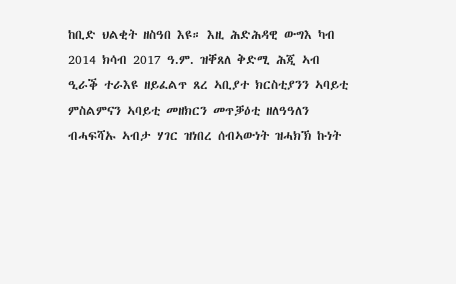ከቢድ ህልቂት ዘስዓበ እዩ። እዚ ሕድሕዳዊ ውግእ ካብ 2014 ክሳብ 2017 ዓ.ም. ዝቐጸለ ቅድሚ ሕጂ ኣብ ዒራቕ ተራእዩ ዘይፈልጥ ጸረ ኣቢያተ ክርስቲያንን ኣባይቲ ምስልምናን ኣባይቲ መዘክርን መጥቓዕቲ ዘለዓዓለን ብሓፍሻኡ ኣብታ ሃገር ዝነበረ ሰብኣውነት ዝሓክኽ ኩነት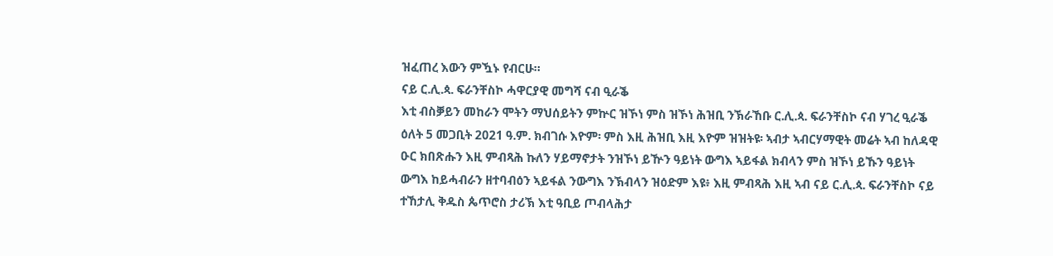ዝፈጠረ እውን ምዃኑ የብርሁ።
ናይ ር.ሊ.ጳ. ፍራንቸስኮ ሓዋርያዊ መግሻ ናብ ዒራቕ
እቲ ብስቓይን መከራን ሞትን ማህሰይትን ምኵር ዝኾነ ምስ ዝኾነ ሕዝቢ ንኽራኸቡ ር.ሊ.ጳ. ፍራንቸስኮ ናብ ሃገረ ዒራቕ ዕለት 5 መጋቢት 2021 ዓ.ም. ክብገሱ እዮም፡ ምስ እዚ ሕዝቢ እዚ እዮም ዝዝትዩ፡ ኣብታ ኣብርሃማዊት መሬት ኣብ ከለዳዊ ዑር ክበጽሑን እዚ ምብጻሕ ኩለን ሃይማኖታት ንዝኾነ ይዅን ዓይነት ውግእ ኣይፋል ክብላን ምስ ዝኾነ ይኹን ዓይነት ውግእ ከይሓብራን ዘተባብዕን ኣይፋል ንውግእ ንኽብላን ዝዕድም እዩ፥ እዚ ምብጻሕ እዚ ኣብ ናይ ር.ሊ.ጳ. ፍራንቸስኮ ናይ ተኸታሊ ቅዱስ ጴጥሮስ ታሪኽ እቲ ዓቢይ ጦብላሕታ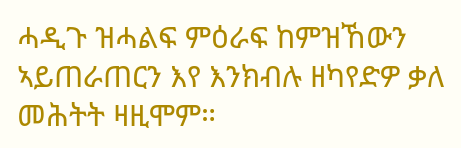ሓዲጉ ዝሓልፍ ምዕራፍ ከምዝኸውን ኣይጠራጠርን እየ እንክብሉ ዘካየድዎ ቃለ መሕትት ዛዚሞም።